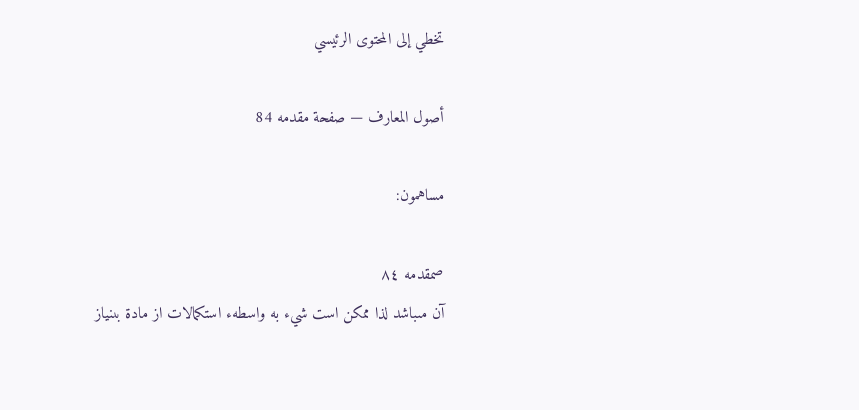تخطي إلى المحتوى الرئيسي

أصول المعارف — صفحة مقدمه 84

مساهمون:

صمقدمه ٨٤
آن مىباشد لذا ممكن است شيء به واسطهء استكمالات از مادة بىنياز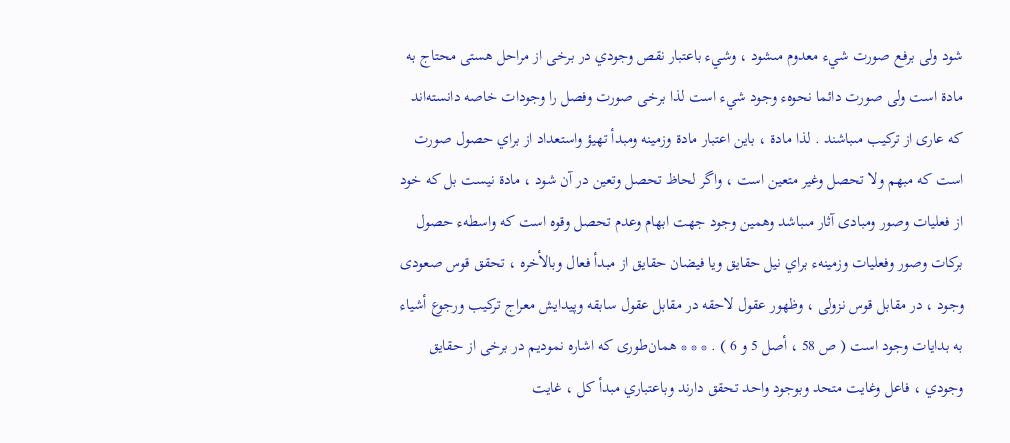شود ولى برفع صورت شيء معدوم مىشود ، وشيء باعتبار نقص وجودي در برخى از مراحل هستى محتاج به مادة است ولى صورت دائما نحوهء وجود شيء است لذا برخى صورت وفصل را وجودات خاصه دانسته‌اند كه عارى از تركيب مىباشند . لذا مادة ، باين اعتبار مادة وزمينه ومبدأ تهيؤ واستعداد از براي حصول صورت است كه مبهم ولا تحصل وغير متعين است ، واگر لحاظ تحصل وتعين در آن شود ، مادة نيست بل كه خود از فعليات وصور ومبادى آثار مىباشد وهمين وجود جهت ابهام وعدم تحصل وقوه است كه واسطهء حصول بركات وصور وفعليات وزمينهء براي نيل حقايق ويا فيضان حقايق از مبدأ فعال وبالأخره ، تحقق قوس صعودى وجود ، در مقابل قوس نزولى ، وظهور عقول لاحقه در مقابل عقول سابقه وپيدايش معراج تركيب ورجوع أشياء به بدايات وجود است ( ص 58 ، أصل 5 و 6 ) . * * * همان‌طورى كه اشاره نموديم در برخى از حقايق وجودي ، فاعل وغايت متحد وبوجود واحد تحقق دارند وباعتباري مبدأ كل ، غايت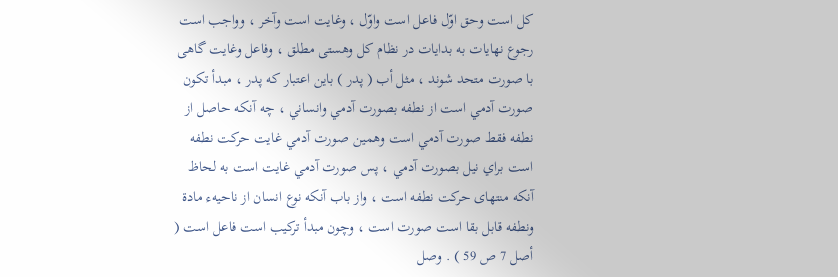كل است وحق اوّل فاعل است واوّل ، وغايت است وآخر ، وواجب است رجوع نهايات به بدايات در نظام كل وهستى مطلق ، وفاعل وغايت گاهى با صورت متحد شوند ، مثل أب ( پدر ) باين اعتبار كه پدر ، مبدأ تكون صورت آدمي است از نطفه بصورت آدمي وانساني ، چه آنكه حاصل از نطفه فقط صورت آدمي است وهمين صورت آدمي غايت حركت نطفه است براي نيل بصورت آدمي ، پس صورت آدمي غايت است به لحاظ آنكه منتهاى حركت نطفه است ، واز باب آنكه نوع انسان از ناحيهء مادة ونطفه قابل بقا است صورت است ، وچون مبدأ تركيب است فاعل است ( أصل 7 ص 59 ) . وصل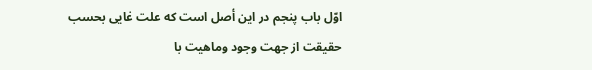اوّل باب پنجم در اين أصل است كه علت غايى بحسب حقيقت از جهت وجود وماهيت با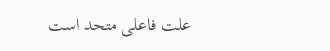علت فاعلى متحد است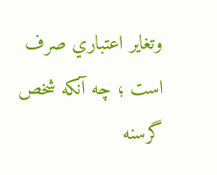وتغاير اعتباري صرف است ؛ چه آنكه شخص گرسنه